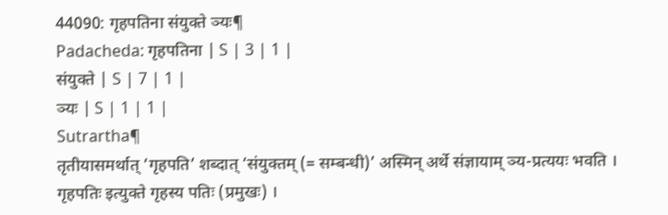44090: गृहपतिना संयुक्ते ञ्यः¶
Padacheda: गृहपतिना | S | 3 | 1 |
संयुक्ते | S | 7 | 1 |
ञ्यः | S | 1 | 1 |
Sutrartha¶
तृतीयासमर्थात् ‘गृहपति’ शब्दात् ‘संयुक्तम् (= सम्बन्धी)’ अस्मिन् अर्थे संज्ञायाम् ञ्य-प्रत्ययः भवति ।
गृहपतिः इत्युक्ते गृहस्य पतिः (प्रमुखः) ।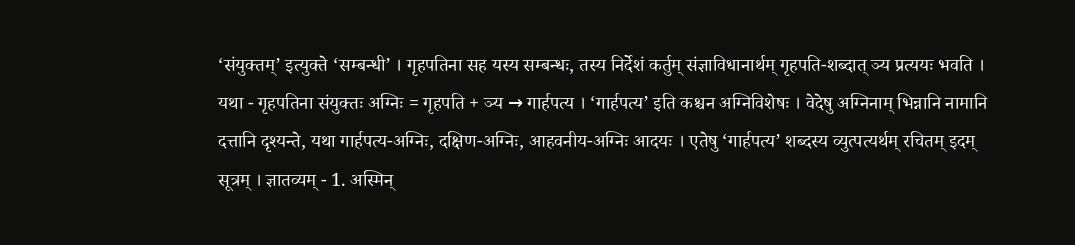‘संयुक्तम्’ इत्युक्ते ‘सम्बन्धी’ । गृहपतिना सह यस्य सम्बन्धः, तस्य निर्देशं कर्तुम् संज्ञाविधानार्थम् गृहपति-शब्दात् ञ्य प्रत्ययः भवति । यथा - गृहपतिना संयुक्तः अग्निः = गृहपति + ञ्य → गार्हपत्य । ‘गार्हपत्य’ इति कश्चन अग्निविशेषः । वेदेषु अग्निनाम् भिन्नानि नामानि दत्तानि दृश्यन्ते, यथा गार्हपत्य-अग्निः, दक्षिण-अग्निः, आहवनीय-अग्निः आदयः । एतेषु ‘गार्हपत्य’ शब्दस्य व्युत्पत्यर्थम् रचितम् इदम् सूत्रम् । ज्ञातव्यम् - 1. अस्मिन्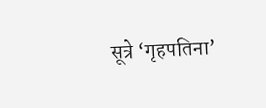सूत्रे ‘गृहपतिना’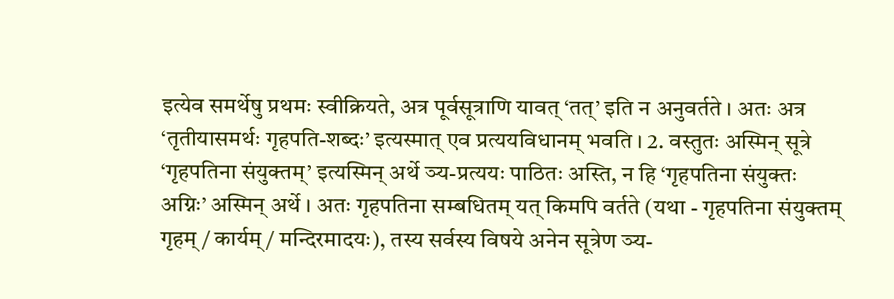इत्येव समर्थेषु प्रथमः स्वीक्रियते, अत्र पूर्वसूत्राणि यावत् ‘तत्’ इति न अनुवर्तते । अतः अत्र ‘तृतीयासमर्थः गृहपति-शब्दः’ इत्यस्मात् एव प्रत्ययविधानम् भवति । 2. वस्तुतः अस्मिन् सूत्रे ‘गृहपतिना संयुक्तम्’ इत्यस्मिन् अर्थे ञ्य-प्रत्ययः पाठितः अस्ति, न हि ‘गृहपतिना संयुक्तः अग्निः’ अस्मिन् अर्थे । अतः गृहपतिना सम्बधितम् यत् किमपि वर्तते (यथा - गृहपतिना संयुक्तम् गृहम् / कार्यम् / मन्दिरमादयः), तस्य सर्वस्य विषये अनेन सूत्रेण ञ्य-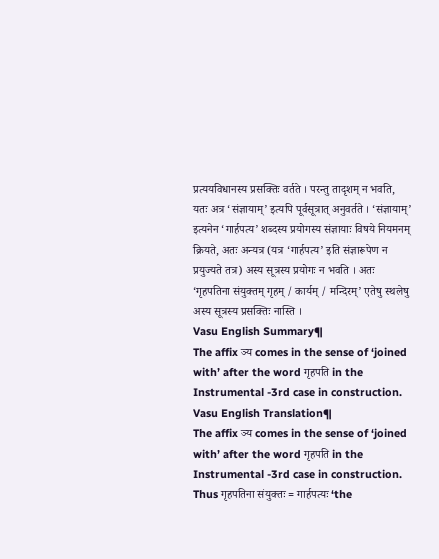प्रत्ययविधानस्य प्रसक्तिः वर्तते । परन्तु तादृशम् न भवति, यतः अत्र ‘संज्ञायाम्’ इत्यपि पूर्वसूत्रात् अनुवर्तते । ‘संज्ञायाम्’ इत्यनेन ‘गार्हपत्य’ शब्दस्य प्रयोगस्य संज्ञायाः विषये नियमनम् क्रियते, अतः अन्यत्र (यत्र ‘गार्हपत्य’ इति संज्ञारूपेण न प्रयुज्यते तत्र) अस्य सूत्रस्य प्रयोगः न भवति । अतः ‘गृहपतिना संयुक्तम् गृहम् / कार्यम् / मन्दिरम्’ एतेषु स्थलेषु अस्य सूत्रस्य प्रसक्तिः नास्ति ।
Vasu English Summary¶
The affix ञ्य comes in the sense of ‘joined with’ after the word गृहपति in the Instrumental -3rd case in construction.
Vasu English Translation¶
The affix ञ्य comes in the sense of ‘joined with’ after the word गृहपति in the Instrumental -3rd case in construction. Thus गृहपतिना संयुक्तः = गार्हपत्यः ‘the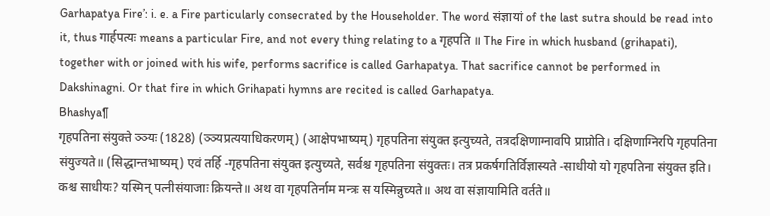Garhapatya Fire’: i. e. a Fire particularly consecrated by the Householder. The word संज्ञायां of the last sutra should be read into it, thus गार्हपत्यः means a particular Fire, and not every thing relating to a गृहपति ॥ The Fire in which husband (grihapati), together with or joined with his wife, performs sacrifice is called Garhapatya. That sacrifice cannot be performed in Dakshinagni. Or that fire in which Grihapati hymns are recited is called Garhapatya.
Bhashya¶
गृहपतिना संयुक्ते ञ्ञ्यः (1828) (ञ्ञ्यप्रत्ययाधिकरणम्) (आक्षेपभाष्यम्) गृहपतिना संयुक्त इत्युच्यते, तत्रदक्षिणाग्नावपि प्राप्नोति। दक्षिणाग्निरपि गृहपतिना संयुज्यते॥ (सिद्धान्तभाष्यम्) एवं तर्हि -गृहपतिना संयुक्त इत्युच्यते, सर्वश्च गृहपतिना संयुक्तः। तत्र प्रकर्षगतिर्विज्ञास्यते -साधीयो यो गृहपतिना संयुक्त इति। कश्च साधीयः? यस्मिन् पत्नीसंयाजाः क्रियन्ते॥ अथ वा गृहपतिर्नाम मन्त्रः स यस्मिन्नुच्यते॥ अथ वा संज्ञायामिति वर्तते॥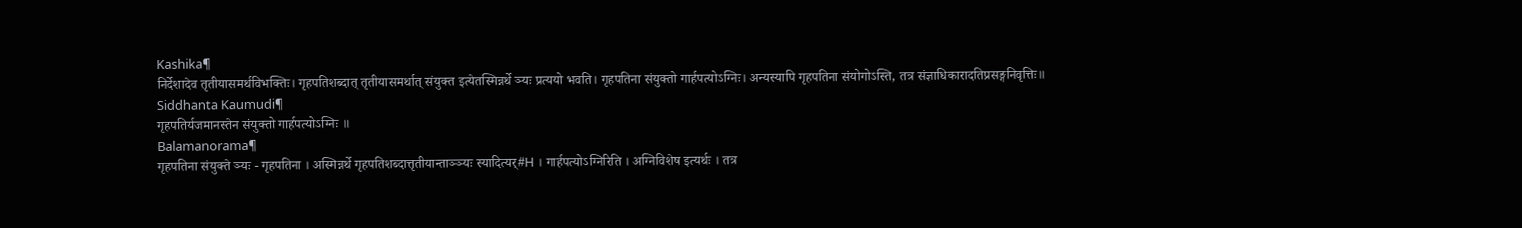Kashika¶
निर्देशादेव तृतीयासमर्थविभक्तिः। गृहपतिशब्दात् तृतीयासमर्थात् संयुक्त इत्येतस्मिन्नर्थे ञ्यः प्रत्ययो भवति। गृहपतिना संयुक्तो गार्हपत्योऽग्निः। अन्यस्यापि गृहपतिना संयोगोऽस्ति, तत्र संज्ञाधिकारादतिप्रसङ्गनिवृत्तिः॥
Siddhanta Kaumudi¶
गृहपतिर्यजमानस्तेन संयुक्तो गार्हपत्योऽग्निः ॥
Balamanorama¶
गृहपतिना संयुक्ते ञ्यः - गृहपतिना । अस्मिन्नर्थे गृहपतिशब्दात्तृतीयान्ताञ्ञ्यः स्यादित्यर्#H । गार्हपत्योऽग्निरिति । अग्निविशेष इत्यर्थः । तत्र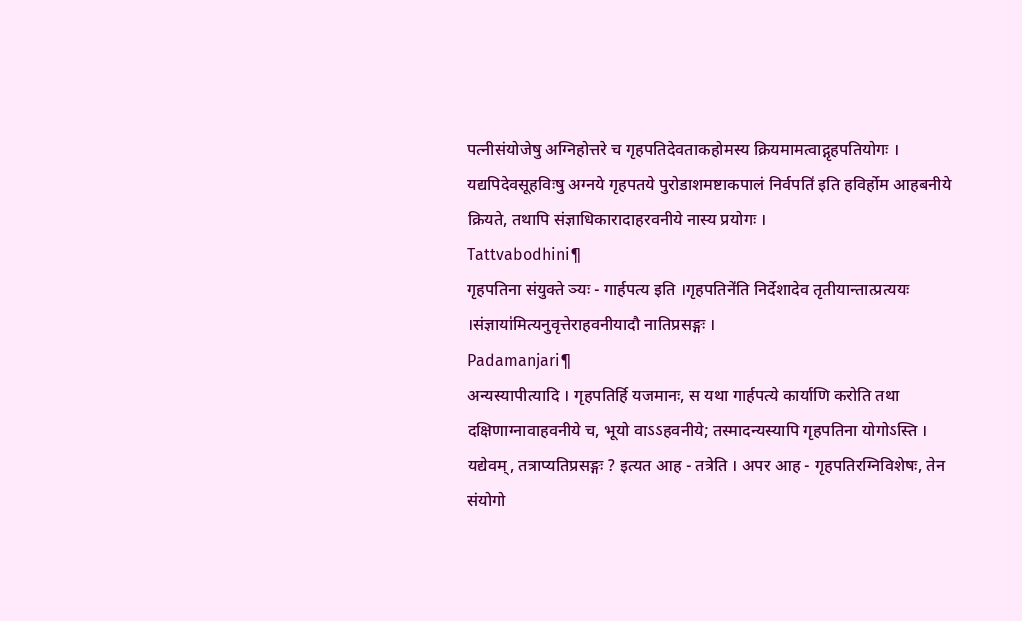पत्नीसंयोजेषु अग्निहोत्तरे च गृहपतिदेवताकहोमस्य क्रियमामत्वाद्गृहपतियोगः । यद्यपिदेवसूहविःषु अग्नये गृहपतये पुरोडाशमष्टाकपालं निर्वपति॑ इति हविर्होम आहबनीये क्रियते, तथापि संज्ञाधिकारादाहरवनीये नास्य प्रयोगः ।
Tattvabodhini¶
गृहपतिना संयुक्ते ञ्यः - गार्हपत्य इति ।गृहपतिने॑ति निर्देशादेव तृतीयान्तात्प्रत्ययः ।संज्ञाया॑मित्यनुवृत्तेराहवनीयादौ नातिप्रसङ्गः ।
Padamanjari¶
अन्यस्यापीत्यादि । गृहपतिर्हि यजमानः, स यथा गार्हपत्ये कार्याणि करोति तथा दक्षिणाग्नावाहवनीये च, भूयो वाऽऽहवनीये; तस्मादन्यस्यापि गृहपतिना योगोऽस्ति । यद्येवम्, तत्राप्यतिप्रसङ्गः ? इत्यत आह - तत्रेति । अपर आह - गृहपतिरग्निविशेषः, तेन संयोगो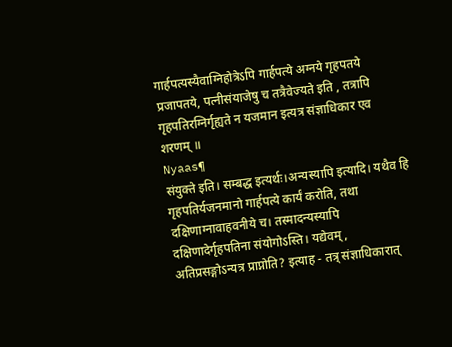गार्हपत्यस्यैवाग्निहोत्रेऽपि गार्हपत्ये अग्नये गृहपतये प्रजापतये, पत्नीसंयाजेषु च तत्रैवेज्यते इति , तत्रापि गृहपतिरग्निर्गृह्यते न यजमान इत्यत्र संज्ञाधिकार एव शरणम् ॥
Nyaas¶
संयुक्ते इति। सम्बद्ध इत्यर्थः।अन्यस्यापि इत्यादि। यथैव हि गृहपतिर्यजनमानो गार्हपत्ये कार्यं करोति, तथा दक्षिणाग्नावाहवनीये च। तस्मादन्यस्यापि दक्षिणादेर्गृहपतिना संयोगोऽस्ति। यद्येवम्, अतिप्रसङ्गोऽन्यत्र प्राप्नोति? इत्याह - तत्र् संज्ञाधिकारात्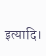इत्यादि।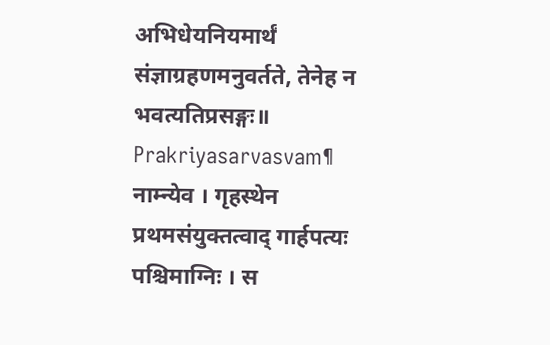अभिधेयनियमार्थं संज्ञाग्रहणमनुवर्तते, तेनेह न भवत्यतिप्रसङ्गः॥
Prakriyasarvasvam¶
नाम्न्येव । गृहस्थेन प्रथमसंयुक्तत्वाद् गार्हपत्यः पश्चिमाग्निः । स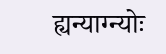ह्यन्याग्न्योः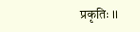प्रकृतिः ।।